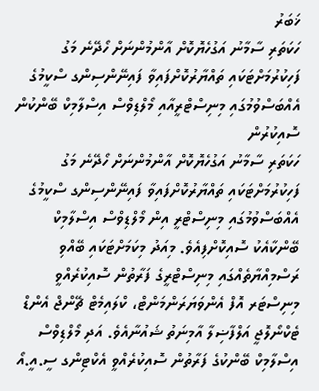ޚަބަރު
ހަކަތަރި ސާމާނު އަގުހެޔޮކޮށް އާންމުންނަށް ހޯދޭނެ މަގު ފަހިކުރުމަށްޓަކައި ތައްޔާރުކޮށްފައިވާ ފައިނޭންސިންގ ސްކީމުގެ އެއްބަސްވުމުގައި މިނިސްޓްރީއާއި މޯލްޑިވްސް އިސްލާމިކް ބޭންކުން ސޮއިކުރުން
ހަކަތަރި ސާމާނު އަގުހެޔޮކޮށް އާންމުންނަށް ހޯދޭނެ މަގު ފަހިކުރުމަށްޓަކައި ތައްޔާރުކޮށްފައިވާ ފައިނޭންސިންގ ސްކީމުގެ އެއްބަސްވުމުގައި މިނިސްޓްރީ އިން މޯލްޑިވްސް އިސްލާމިކް ބޭންކާއެކު ސޮއިކޮށްފިއެވެ. މިއަދު މިކަމަށްޓަކައި ބޭއްވި ރަސްމިއްޔާތެއްގައި މިނިސްޓްރީގެ ފަރާތުން ސޮއިކުރެއްވީ މިނިސްޓަރ އޮފް އެންވަޔަރަންމަންޓް، ކްލައިމެޓް ޗޭންޖް އެންޑް ޓެކްނޯލޮޖީ އަލްފާޟިލާ އާމިނަތު ޝައުނާއެވެ. އަދި މޯލްޑިވްސް އިސްލާމިކް ބޭންކުގެ ފަރާތުން ސޮއިކުރެއްވީ އެކްޓިންގ ސީ.އީ.އޯ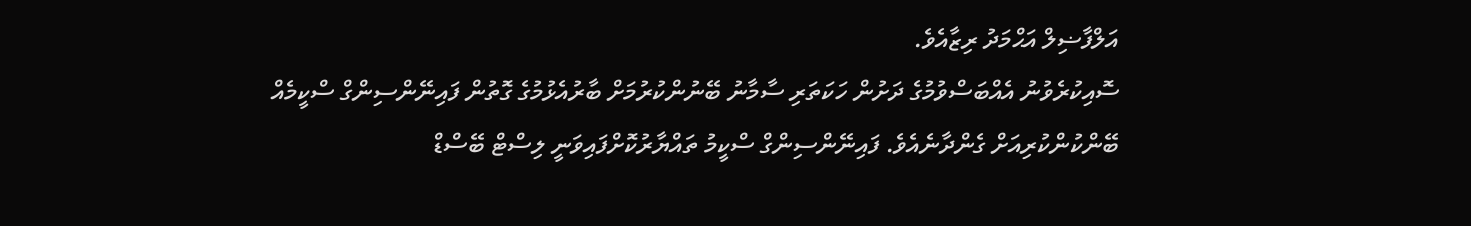އަލްފާޟިލް އަޙްމަދު ރިޒާއެވެ.
ސޮއިކުރެވުނު އެއްބަސްވުމުގެ ދަށުން ހަކަތަރި ސާމާނު ބޭނުންކުރުމަށް ބާރުއެޅުމުގެ ގޮތުން ފައިނޭންސިންގް ސްކީމެއް ބޭންކުންކުރިއަށް ގެންދާނެއެވެ. ފައިނޭންސިންގް ސްކީމު ތައްޔާރުކޮށްފައިވަނީ ލިސްޓް ބޭސްޑް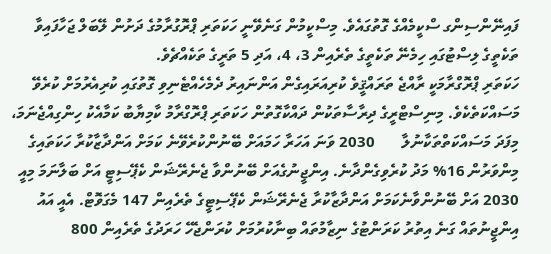ފައިނޭންސިންގ ސްކީމެއްގެ ގޮތުގައެވެ. މިސްކީމުން ގަނެވޭނީ ހަކަތަރި ޕްރޮގުރާމުގެ ދަށުން ލޭބަލް ޖަހާފައިވާ ތަކެތީގެ ލިސްޓުގައި ހިމެނޭ ތަކެތީގެ ތެރެއިން 3، 4، އަދި 5 ތަރީގެ ތަކެއްޗެވެ.
ހަކަތަރި ޕްރޮގްރާމަކީ ރާއްޖެ ތަރައްޤީވެ ކުރިއަރައިގެން އަންނައިރު ދެމެހެއްޓެނިވި ގޮތުގައި ކުރިއެރުމަށް ކުރެވޭ މަސައްކަތެކެވެ. މިނިސްޓްރީގެ ދިރާސާތަކުން ދައްކާގޮތުން ހަކަތަރި ޕްރޮގްރާމު ކާމިޔާބު ކަމާއެކު ހިންގިއްޖެނަމަ، މިފަދަ މަސައްކަތްތަކާނުލާ       2030 ވަނަ އަހަރާ ހަމައަށް ބޭނުންކުރެވޭނެ ކަމަށް އަންދާޒާކުރާ ހަކަތައިގެ މިންވަރުން 16% މަދު ކުރެވިގެންދާނެ. އިންޖީނުގެއަށް ބޭނުންވާ ޖެނެރޭޝަން ކެޕޭސިޓީ އަށް ބަލާނަމަ މިއީ 2030 އަށް ބޭނުންވާނެކަމަށް އަންދާޒާކުރާ ޖެނެރޭޝަން ކެޕޭސިޓީގެ ތެރެއިން 147 މެގަވޮޓް. އެއީ އައު އިންޖީނުތައް ގަނެ އިތުރު ކަރަންޓުގެ ނިޒާމުތައް ބިނާކުރުމަށް ކުރަންޖެހޭ ހަރަދުގެ ތެރެއިން 800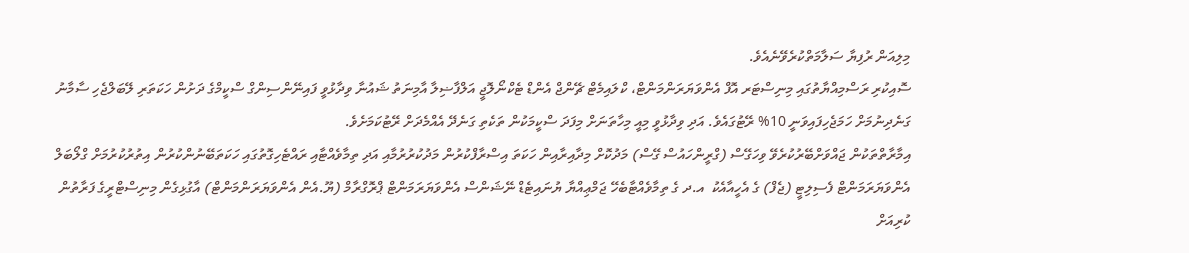މިލިއަން ރުފިޔާ ސަލާމަތްކުރެވޭނެއެވެ.
ސޮއިކުރި ރަސްމިއްޔާތުގައި މިނިސްޓަރ އޮފް އެންވަޔަރަންމަންޓް، ކްލައިމެޓް ޗޭންޖް އެންޑް ޓެކްނޯލޮޖީ އަލްފާޟިލާ އާމިނަތު ޝައުނާ ވިދާޅުވީ ފައިނޭންސިންގް ސްކީމްގެ ދަށުން ހަކަތަރި ލޭބަލްޖެހި ސާމާނު ގަނެދިނުމަށް ހަމަޖެހިފައިވަނީ 10% ރޭޓުގައެވެ. އަދި ވިދާޅުވީ މިއީ މިހާތަނަށް މިފަދަ ސްކީމަކުން ތަކެތި ގަނެދޭ އެއްމެދަށް ރޭޓުކަމަށެވެ.
އިމާރާތްތަކުން ޖައްވަށްބޭރުކުރެވޭ ވިހަގޭސް (ގްރީންހައުސް ގޭސް) މަދުކޮށް މިދާއިރާއިން ހަކަތަ އިސްރާފްކުރުން މަދުކުރުރުމާއި އަދި ތިމާވެއްޓާއި ރައްޓެހިގޮތުގައި ހަކަތަބޭނުންކުރުން އިތުރުކުރުމަށް ގްލޯބަލް އެންވަޔަރަމަންޓް ފެސިލިޓީ (ޖެފް) ގެ އެހީއާއެކު  އ.ދ ގެ ތިމާވެއްޓާބެހޭ ޖަމްޢިއްޔާ ޔުނައިޓެޑް ނޭޝަންސް އެންވަޔަރަމަންޓް ޕްރޮގްރާމް (ޔޫ.އެން އެންވަޔަރަންމަންޓް) އާގުޅިގެން މިނިސްޓްރީގެ ފަރާތުން ކުރިއަށް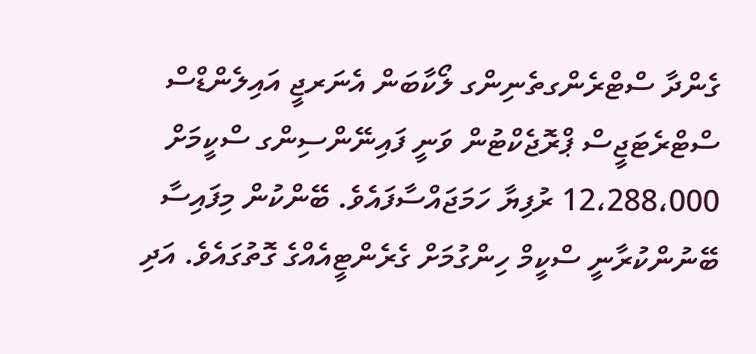ގެންދާ ސްޓްރެންގތެނިންގ ލޯކާބަން އެނަރޖީ އައިލެންޑްސް ސްޓްރެޓަޖީސް ޕްރޮޖެކްޓުން ވަނީ ފައިނޭންސިންގ ސްކީމަށް 12،288،000 ރުފިޔާ ހަމަޖައްސާފައެވެ. ބޭންކުން މިފައިސާ ބޭނުންކުރާނީ ސްކީމް ހިންގުމަށް ގެރެންޓީއެއްގެ ގޮތުގައެވެ. އަދި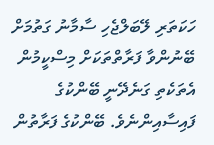ހަކަތަރި ލޭބަލްޖެހި ސާމާނު ގަތުމަށް ބޭނުންވާ ފަރާތްތަކަށް މިސްކީމުން އެތަކެތި ގަނެދޭނީ ބޭންކުގެ ފައިސާއިންނެވެ. ބޭންކުގެ ފަރާތުން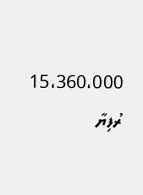15،360،000 ރުފިޔާ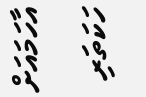އާހަމައަށް ހަކަތަރި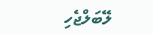ލޭބަލްޖެހި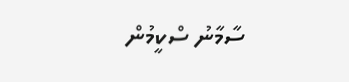ސާމާނު ސްކީމުން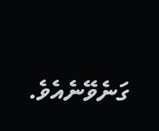ގަނެވޭނެއެވެ.